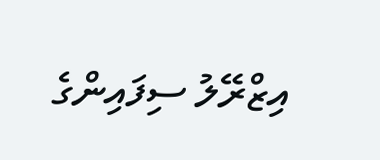އިޒްރޭލު ސިފައިންގެ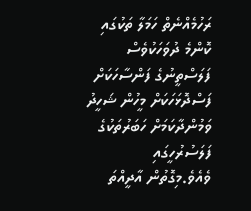ރަހުމެއްނެތް ހަމަލާ ތަކުގައި ކޮންމެ ދުވަހަކުވެސް ފަލަސްތީނުގެ ފަންސާހަކަށް ފަސްދޮޅަހަކަށް މީހުން ޝަހީދު ވަމުންދާކަމަށް ހަބަރުތަކުގެ ފަލަސުރުހީގައި ވެއެވެ.މިގޮތުން އާދީއްތަ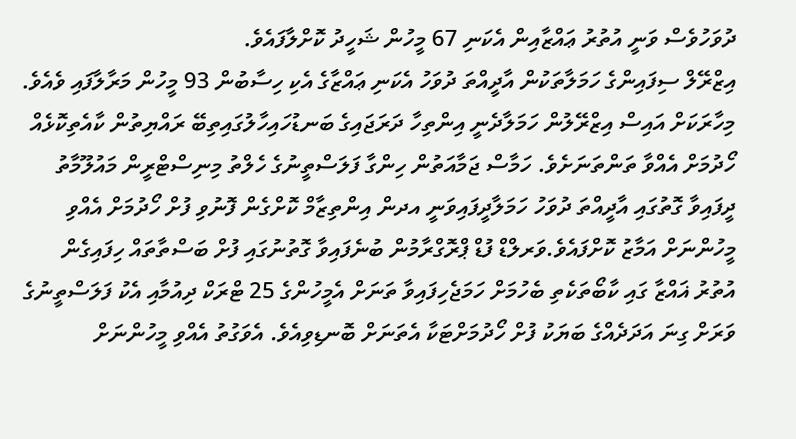ދުވަހުވެސް ވަނީ އުތުރު ޢައްޒާއިން އެކަނި 67 މީހުން ޝަހީދު ކޮށްލާފައެވެ.
އިޒްރޭލް ސިފައިންގެ ހަމަލާތަކުން އާދީއްތަ ދުވަހު އެކަނި ޢައްޒާގެ އެކި ހިސާބުން 93 މީހުން މަރާލާފައި ވެއެވެ.
މިހާރަކަށް އައިސް އިޒްރޭލުން ހަމަލާދެނީ އިންތިހާ ދަރަޖައިގެ ބަނޑުހައިހާލުގައިތިބޭ ރައްޔިތުން ކާއެތިކޮޅެއް ހޯދުމަށް އެއްވާ ތަންތަނަށެވެ. ހަމާސް ޖަމާއަތުން ހިންގާ ފަލަސްތީނުގެ ހެލްތު މިނިސްޓްރީން މައުލޫމާތު ދީފައިވާ ގޮތުގައި އާދީއްތަ ދުވަހު ހަމަލާދީފައިވަނީ އދން އިންތިޒާމް ކޮށްގެން ފޮނުވި ފުށް ހޯދުމަށް އެއްވި މީހުންނަށް އަމާޒު ކޮށްފައެވެ.ވަރލްޑް ފުޑް ޕްރޮގްރާމުން ބުނެފައިވާ ގޮތުނުގައި ފުށް ބަސްތާތައް ހިފައިގެން އުތުރު ޣައްޒާ ގައި ކާބޯތަކެތި ބެހުމަށް ހަމަޖެހިފައިވާ ތަނަށް އެމީހުންގެ 25 ޓްރަކް ދިއުމާއި އެކު ފަލަސްތީނުގެ ވަރަށް ގިނަ އަދަދެއްގެ ބަޔަކު ފުށް ހޯދުމަށްޓަކާ އެތަނަށް ބޮނޑިވިއެވެ. އެވަގުތު އެއްވި މީހުންނަށް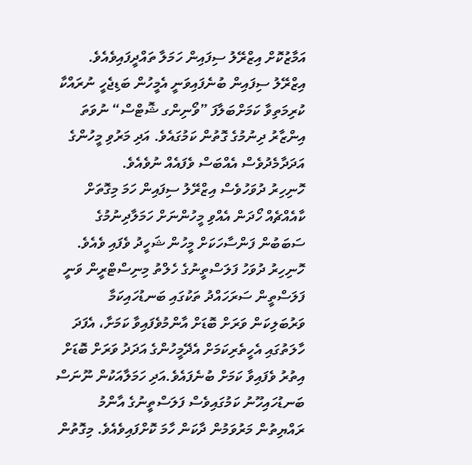އަމާޒުކޮށް އިޒްރޭލު ސިފައިން ހަމަލާ ތައްދީފައިވެއެވެ.
އިޒްރޭލު ސިފައިން ބުނެފައިވަނީ އެމީހުން ބަޑިޖެހީ ނުރައްކާ ކުރިމަތިވާ ކަމަށްބަލާފަ ”ވޯނިންގ ޝޮޓްސް“ ނުވަތަ އިންޒާރު ދިނުމުގެ ގޮތުން ކަމުގައެވެ. އަދި މަރުވި މީހުންގެ އަދަދާމެދުވެސް އެއްބަސް ވެފައެއް ނުވެއެވެ.
ހޮނިހިރު ދުވަހުވެސް އިޒްރޭލު ސިފައިން ހަމަ މިގޮތަށް ކާއެއްޗެއް ހޯދަން އެއްވި މީހުންނަށް ހަމަލާދިނުމުގެ ސަބަބުން ފަންސާހަކަށް މީހުން ޝަހީދު ވެފައި ވެއެވެ.
ހޮނިހިރު ދުވަހު ފަލަސްތީނުގެ ހެލްތު މިނިސްޓްރީން ވަނީ ފަލަސްތީން ސަރަހައްދު ތަކުގައި ބަނޑުހައިކަމާ ވަރުބަލިކަން ވަރަށް ބޮޑަށް އާންމުވެފައިވާ ކަމަށާ، އެފަދަ ހާލަތުގައި އެހީތެރިކަމަށް އެދޭމީހުންގެ އަދަދު ވަރަށް ބޮޑަށް އިތުރު ވެފައިވާ ކަމަށް ބުނެފައެވެ.އަދި ހަމަލާއަކުން ނޫނަސް ބަނޑުހައިހޫނު ކަމުގައިވެސް ފަލަސްތީނުގެ އާންމު ރައްޔިތުން މަރުވަމުން ދާކަން ހާމަ ކޮށްފައިވެއެވެ. މިގޮތުން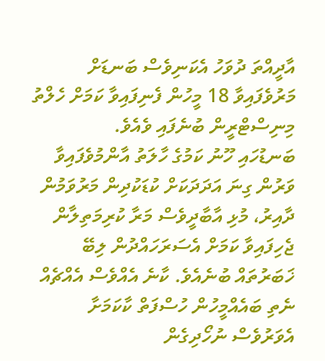އާދީއްތަ ދުވަހު އެކަނިވެސް ބަނޑަށް މަރުވެފައިވާ 18 މީހުން ފެނިފައިވާ ކަމަށް ހެލްތު މިނިސްޓްރީން ބުނެފައި ވެއެވެ.
ބަނޑުހައި ހޫނު ކަމުގެ ހާލަތު އާންމުވެފައިވާ ވަރުން ގިނަ އަދަދަކަށް ކުޑަކުދިން މަރުވަމުން ދާއިރު، މުޅި އާބާދީވެސް މަރާ ކުރިމަތިލާން ޖެހިފައިވާ ކަމަށް އެސަރަހައްދުން ލިބޭ ޚަބަރުތައް ބުނެއެވެ. ކާނެ އެއްވެސް އެއްޗެއް ނެތި ބައެއްމީހުން ހުސްފަތް ކާކަމަށާ އެވަރުވެސް ނުހޯދިގެން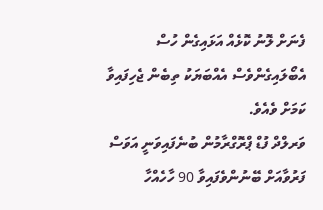ފެނަށް ލޮނު ކޮޅެއް އަޅައިގެން ހުސް އެބޯލައިގެންވެސް އެއްބަޔަކު ތިބެން ޖެހިފައިވާ ކަމަށް ވެއެވެ.
ވަރލްދް ފުޑް ޕްރޮގްރާމުން ބުނެފައިވަނީ އަވަސް ފަރުވާއަށް ބޭނުންވެފައިވާ 90 ހާހެއްހާ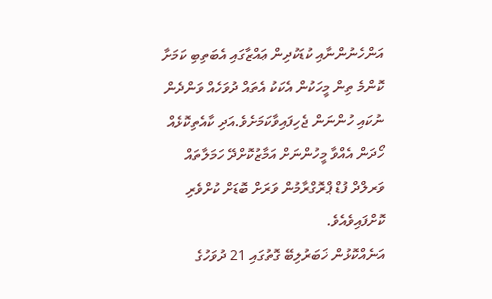އަންހެނުންނާއި ކުޑަކުދިން ޢައްޒާގައި އެބަތިބި ކަމަށާ ކޮންމެ ތިން މީހަކުން އެކަކު އެތައް ދުވަހެއް ވަންދެން ނުކައި ހުންނަން ޖެހިފައިވާކަމަށެވެ.އަދި ކާއެތިކޮޅެއް ހޯދަން އެއްވާ މީހުންނަށް އަމާޒުކޮށްދޭ ހަމަލާތައް ވަރލްދް ފުޑް ޕްރޮގްރާމުން ވަރަށް ބޮޑަށް ކުށްވެރި ކޮށްފައިވެއެވެ.
އަނެއްކޮޅުން ޚަބަރުލިބޭ ގޮތުގައި 21 ދުވަހުގެ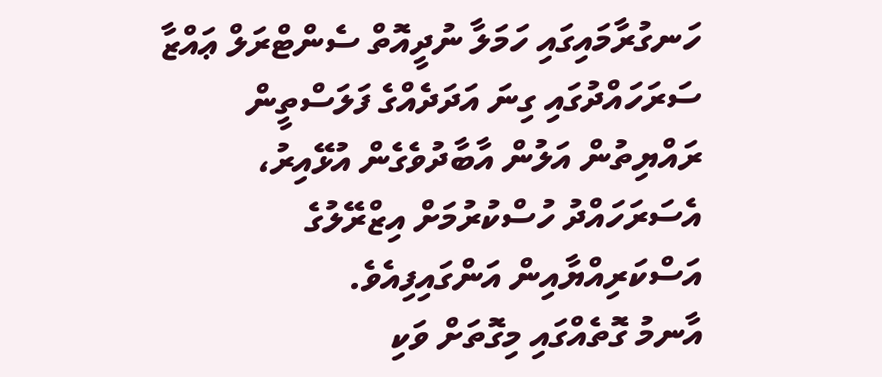ހަނގުރާމައިގައި ހަމަލާ ނުދީއޮތް ސެންޓްރަލް ޢައްޒާ ސަރަހައްދުގައި ގިނަ އަދަދެއްގެ ފަލަސްތީން ރައްޔިތުން އަލުން އާބާދުވެގެން އުޅޭއިރު، އެސަރަހައްދު ހުސްކުރުމަށް އިޒްރޭލުގެ އަސްކަރިއްޔާއިން އަންގައިފިއެވެ.
އާނމު ގޮތެއްގައި މިގޮތަށް ވަކި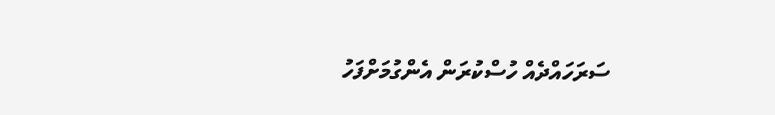ސަރަހައްދެއް ހުސްކުރަން އެންގުމަށްފަހު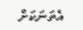އެތަނަކަށް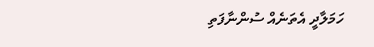ހަމަލާދީ އެތަނެއް ސުންނާފަތި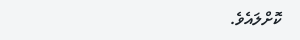ކޮށްލައެވެ.